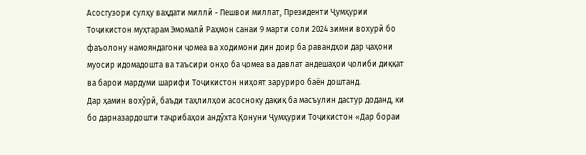Асосгузори сулҳу ваҳдати миллӣ - Пешвои миллат, Президенти Ҷумҳурии Тоҷикистон муҳтарам Эмомалӣ Раҳмон санаи 9 марти соли 2024 зимни вохурӣ бо фаъолону намояндагони ҷомеа ва ходимони дин доир ба равандҳои дар ҷаҳони муосир идомадошта ва таъсири онҳо ба ҷомеа ва давлат андешаҳои ҷолиби диққат ва барои мардуми шарифи Тоҷикистон ниҳоят заруриро баён доштанд.
Дар ҳамин вохӯрӣ, баъди таҳлилҳои асосноку дақиқ ба масъулин дастур доданд, ки бо дарназардошти таҷрибаҳои андӯхта Қонуни Ҷумҳурии Тоҷикистон «Дар бораи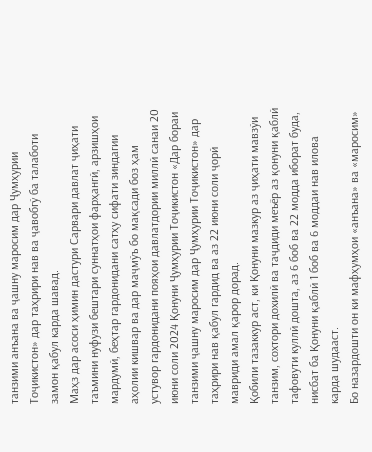танзими анъана ва ҷашну маросим дар Ҷумҳурии Тоҷикистон» дар таҳрири нав ва ҷавобгӯ ба талаботи замон қабул карда шавад.
Маҳз дар асоси ҳимин дастури Сарвари давлат ҷиҳати таъмини нуфузи бештари суннатҳои фарҳангӣ, арзишҳои мардумӣ, беҳтар гардонидани сатҳу сифати зиндагии аҳолии кишвар ва дар маҷмӯъ бо мақсади боз ҳам устувор гардонидани пояҳои давлатдории миллӣ санаи 20 июни соли 2024 Қонуни Ҷумҳурии Тоҷикистон «Дар бораи танзими ҷашну маросим дар Ҷумҳурии Тоҷикистон» дар таҳрири нав қабул гардид ва аз 22 июни соли ҷорӣ мавриди амал қарор дорад.
Қобили тазаккур аст, ки Қонуни мазкур аз ҷиҳати мавзӯи танзим, сохтори дохилӣ ва таҷдиди меъёр аз қонуни қаблӣ тафовути куллӣ дошта, аз 6 боб ва 22 модда иборат буда, нисбат ба Қонуни қаблӣ 1 боб ва 6 моддаи нав илова карда шудааст.
Бо назардошти он ки мафҳумҳои «анъана» ва «маросим»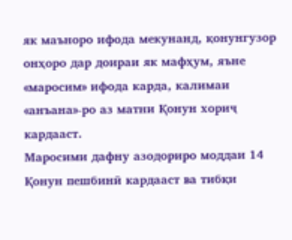як маъноро ифода мекунанд, қонунгузор онҳоро дар доираи як мафҳум, яъне «маросим» ифода карда, калимаи «анъана»-ро аз матни Қонун хориҷ кардааст.
Маросими дафну азодориро моддаи 14 Қонун пешбинӣ кардааст ва тибқи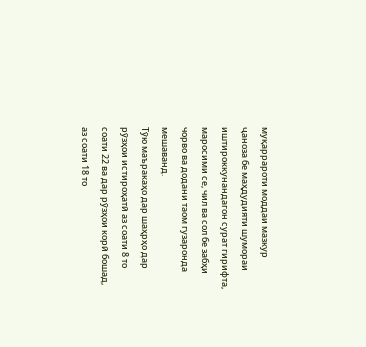муқаррароти моддаи мазкур ҷаноза бе маҳдудияти шумораи иштироккунандагон сурат гирифта, маросими се, чил ва сол бе забҳи чорво ва додани таом гузаронда мешаванд.
Тӯю маъракаҳо дар шаҳрҳо дар рӯзҳои истироҳатӣ аз соати 8 то соати 22 ва дар рӯзҳои корӣ бошад, аз соати 18 то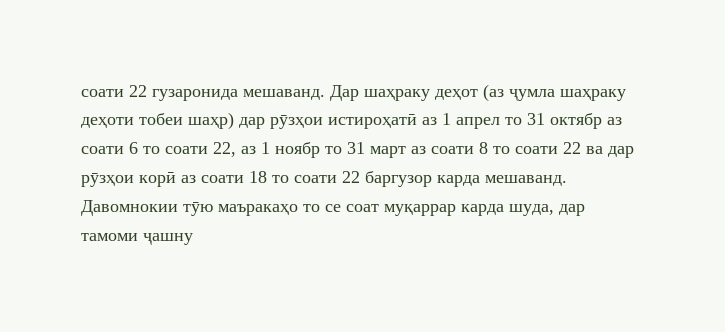соати 22 гузаронида мешаванд. Дар шаҳраку деҳот (аз ҷумла шаҳраку деҳоти тобеи шаҳр) дар рӯзҳои истироҳатӣ аз 1 апрел то 31 октябр аз соати 6 то соати 22, аз 1 ноябр то 31 март аз соати 8 то соати 22 ва дар рӯзҳои корӣ аз соати 18 то соати 22 баргузор карда мешаванд. Давомнокии тӯю маъракаҳо то се соат муқаррар карда шуда, дар тамоми ҷашну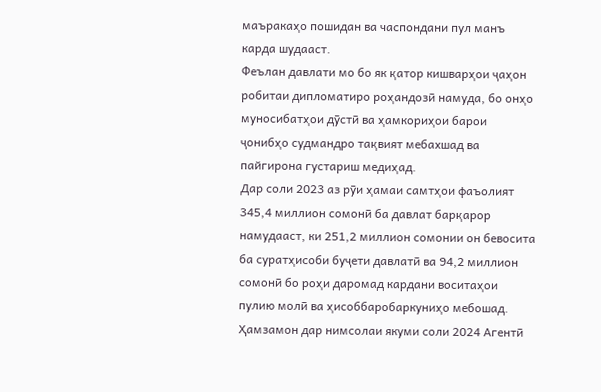маъракаҳо пошидан ва часпондани пул манъ карда шудааст.
Феълан давлати мо бо як қатор кишварҳои ҷаҳон робитаи дипломатиро роҳандозӣ намуда, бо онҳо муносибатҳои дӯстӣ ва ҳамкориҳои барои ҷонибҳо судмандро тақвият мебахшад ва пайгирона густариш медиҳад.
Дар соли 2023 аз рӯи ҳамаи самтҳои фаъолият 345,4 миллион сомонӣ ба давлат барқарор намудааст, ки 251,2 миллион сомонии он бевосита ба суратҳисоби буҷети давлатӣ ва 94,2 миллион сомонӣ бо роҳи даромад кардани воситаҳои пулию молӣ ва ҳисоббаробаркуниҳо мебошад.
Ҳамзамон дар нимсолаи якуми соли 2024 Агентӣ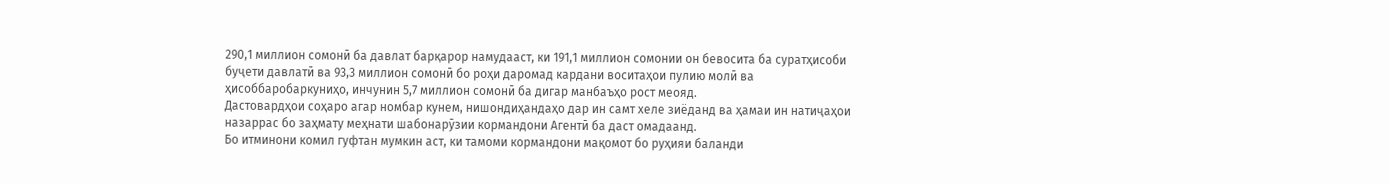290,1 миллион сомонӣ ба давлат барқарор намудааст, ки 191,1 миллион сомонии он бевосита ба суратҳисоби буҷети давлатӣ ва 93,3 миллион сомонӣ бо роҳи даромад кардани воситаҳои пулию молӣ ва ҳисоббаробаркуниҳо, инчунин 5,7 миллион сомонӣ ба дигар манбаъҳо рост меояд.
Дастовардҳои соҳаро агар номбар кунем, нишондиҳандаҳо дар ин самт хеле зиёданд ва ҳамаи ин натиҷаҳои назаррас бо заҳмату меҳнати шабонарӯзии кормандони Агентӣ ба даст омадаанд.
Бо итминони комил гуфтан мумкин аст, ки тамоми кормандони мақомот бо руҳияи баланди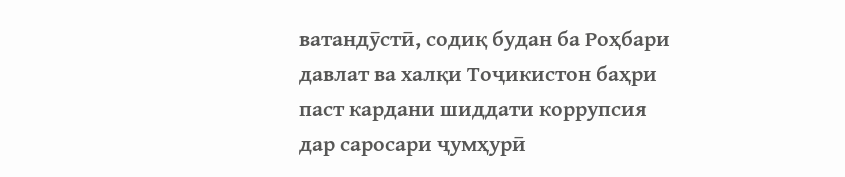ватандӯстӣ, содиқ будан ба Роҳбари давлат ва халқи Тоҷикистон баҳри паст кардани шиддати коррупсия дар саросари ҷумҳурӣ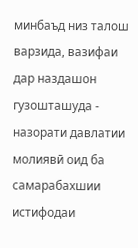минбаъд низ талош варзида, вазифаи дар наздашон гузошташуда - назорати давлатии молиявӣ оид ба самарабахшии истифодаи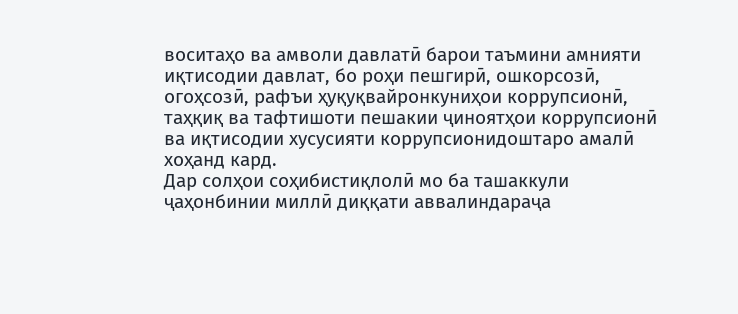воситаҳо ва амволи давлатӣ барои таъмини амнияти иқтисодии давлат, бо роҳи пешгирӣ, ошкорсозӣ, огоҳсозӣ, рафъи ҳуқуқвайронкуниҳои коррупсионӣ, таҳқиқ ва тафтишоти пешакии ҷиноятҳои коррупсионӣ ва иқтисодии хусусияти коррупсионидоштаро амалӣ хоҳанд кард.
Дар солҳои соҳибистиқлолӣ мо ба ташаккули ҷаҳонбинии миллӣ диққати аввалиндараҷа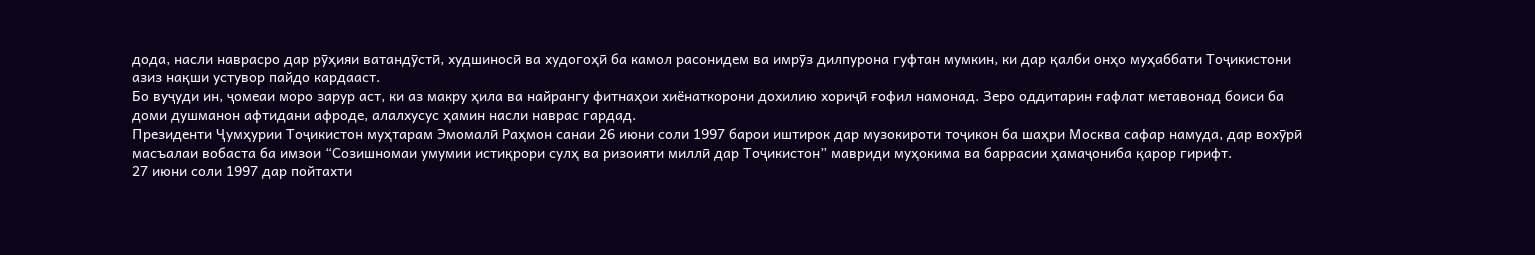дода, насли наврасро дар рӯҳияи ватандӯстӣ, худшиносӣ ва худогоҳӣ ба камол расонидем ва имрӯз дилпурона гуфтан мумкин, ки дар қалби онҳо муҳаббати Тоҷикистони азиз нақши устувор пайдо кардааст.
Бо вуҷуди ин, ҷомеаи моро зарур аст, ки аз макру ҳила ва найрангу фитнаҳои хиёнаткорони дохилию хориҷӣ ғофил намонад. Зеро оддитарин ғафлат метавонад боиси ба доми душманон афтидани афроде, алалхусус ҳамин насли наврас гардад.
Президенти Ҷумҳурии Тоҷикистон муҳтарам Эмомалӣ Раҳмон санаи 26 июни соли 1997 барои иштирок дар музокироти тоҷикон ба шаҳри Москва сафар намуда, дар вохӯрӣ масъалаи вобаста ба имзои “Созишномаи умумии истиқрори сулҳ ва ризоияти миллӣ дар Тоҷикистон” мавриди муҳокима ва баррасии ҳамаҷониба қарор гирифт.
27 июни соли 1997 дар пойтахти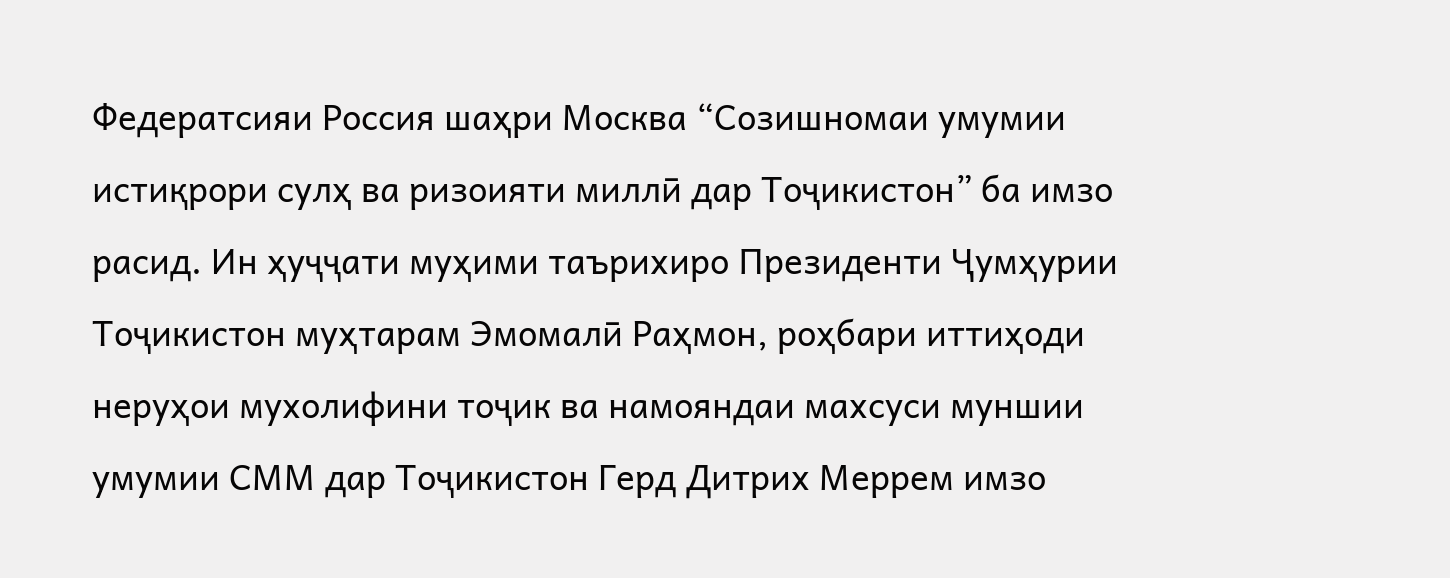Федератсияи Россия шаҳри Москва “Созишномаи умумии истиқрори сулҳ ва ризоияти миллӣ дар Тоҷикистон” ба имзо расид. Ин ҳуҷҷати муҳими таърихиро Президенти Ҷумҳурии Тоҷикистон муҳтарам Эмомалӣ Раҳмон, роҳбари иттиҳоди неруҳои мухолифини тоҷик ва намояндаи махсуси муншии умумии СММ дар Тоҷикистон Герд Дитрих Меррем имзо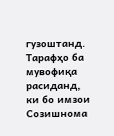гузоштанд. Тарафҳо ба мувофиқа расиданд, ки бо имзои Созишнома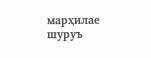марҳилае шуруъ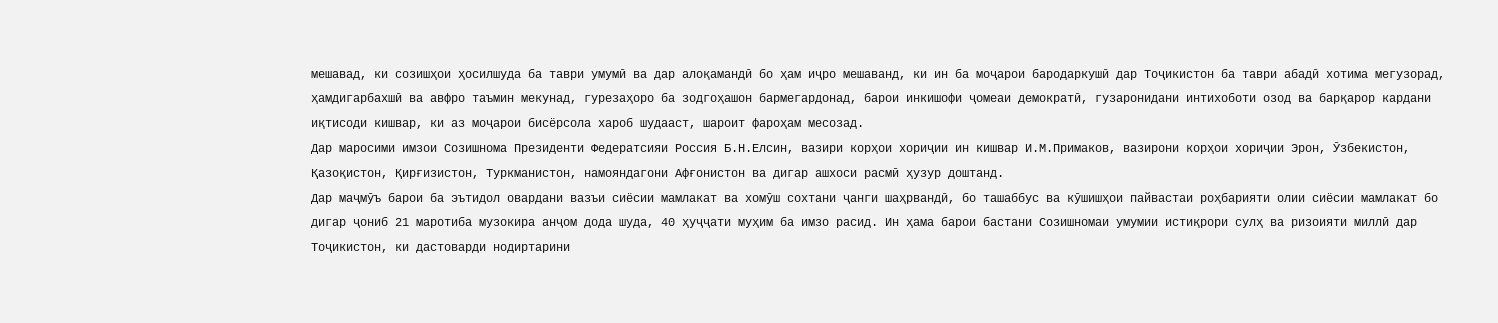мешавад, ки созишҳои ҳосилшуда ба таври умумӣ ва дар алоқамандӣ бо ҳам иҷро мешаванд, ки ин ба моҷарои бародаркушӣ дар Тоҷикистон ба таври абадӣ хотима мегузорад, ҳамдигарбахшӣ ва авфро таъмин мекунад, гурезаҳоро ба зодгоҳашон бармегардонад, барои инкишофи ҷомеаи демократӣ, гузаронидани интихоботи озод ва барқарор кардани иқтисоди кишвар, ки аз моҷарои бисёрсола хароб шудааст, шароит фароҳам месозад.
Дар маросими имзои Созишнома Президенти Федератсияи Россия Б.Н.Елсин, вазири корҳои хориҷии ин кишвар И.М.Примаков, вазирони корҳои хориҷии Эрон, Ӯзбекистон, Қазоқистон, Қирғизистон, Туркманистон, намояндагони Афғонистон ва дигар ашхоси расмӣ ҳузур доштанд.
Дар маҷмӯъ барои ба эътидол овардани вазъи сиёсии мамлакат ва хомӯш сохтани ҷанги шаҳрвандӣ, бо ташаббус ва кӯшишҳои пайвастаи роҳбарияти олии сиёсии мамлакат бо дигар ҷониб 21 маротиба музокира анҷом дода шуда, 40 ҳуҷҷати муҳим ба имзо расид. Ин ҳама барои бастани Созишномаи умумии истиқрори сулҳ ва ризоияти миллӣ дар Тоҷикистон, ки дастоварди нодиртарини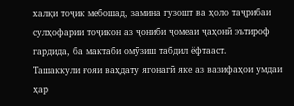халқи тоҷик мебошад, замина гузошт ва ҳоло таҷрибаи сулҳофарии тоҷикон аз ҷониби ҷомеаи ҷаҳонӣ эътироф гардида, ба мактаби омӯзиш табдил ёфтааст.
Ташаккули ғояи ваҳдату ягонагӣ яке аз вазифаҳои умдаи ҳар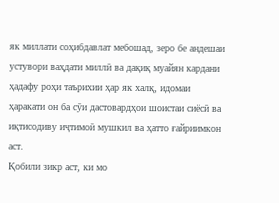як миллати соҳибдавлат мебошад, зеро бе андешаи устувори ваҳдати миллӣ ва дақиқ муайян кардани ҳадафу роҳи таърихии ҳар як халқ, идомаи ҳаракати он ба сӯи дастовардҳои шоистаи сиёсӣ ва иқтисодиву иҷтимоӣ мушкил ва ҳатто ғайриимкон аст.
Қобили зикр аст, ки мо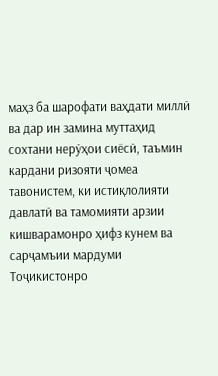маҳз ба шарофати ваҳдати миллӣ ва дар ин замина муттаҳид сохтани нерӯҳои сиёсӣ, таъмин кардани ризояти ҷомеа тавонистем, ки истиқлолияти давлатӣ ва тамомияти арзии кишварамонро ҳифз кунем ва сарҷамъии мардуми Тоҷикистонро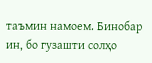таъмин намоем. Бинобар ин, бо гузашти солҳо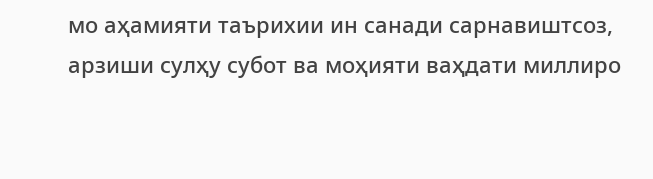мо аҳамияти таърихии ин санади сарнавиштсоз, арзиши сулҳу субот ва моҳияти ваҳдати миллиро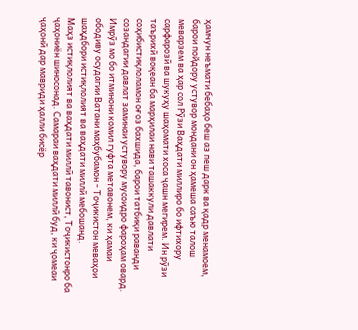ҳамчун неъмати бебаҳо беш аз пеш дарк ва қадр менамоем, барои пойдору устувор мондани он ҳамеша саъю талош меварзем ва ҳар сол Рӯзи Ваҳдати миллиро бо ифтихору сарфарозӣ ва шукуҳу шаҳомати хоса ҷашн мегирем. Ин рӯзи таърихӣ воқеан ба марҳилаи нави ташаккули давлати соҳибистиқлоламон оғоз бахшида, барои татбиқи раванди созандагии давлат заминаи устувору мусоидро фароҳам овард. Имрӯз мо бо итминони комил гуфта метавонем, ки ҳамаи ободиву осудагии Ватани маҳбубамон - Тоҷикистон меваҳои шаҳдбори истиқлолият ва ваҳдати миллӣ мебошанд.
Маҳз истиқлолият ва ваҳдати миллӣ тавонист, Тоҷикистонро ба ҷаҳониён шиносонад. Самараи ваҳдати миллӣ буд, ки ҷомеаи ҷаҳонӣ дар мавриди ҳалли бисёр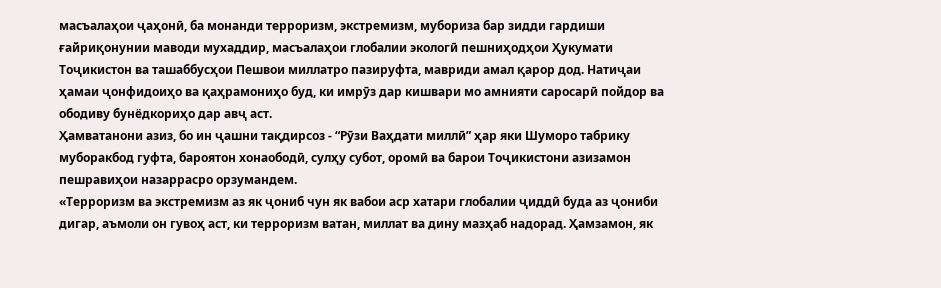масъалаҳои ҷаҳонӣ, ба монанди терроризм, экстремизм, мубориза бар зидди гардиши ғайриқонунии маводи мухаддир, масъалаҳои глобалии экологӣ пешниҳодҳои Ҳукумати Тоҷикистон ва ташаббусҳои Пешвои миллатро пазируфта, мавриди амал қарор дод. Натиҷаи ҳамаи ҷонфидоиҳо ва қаҳрамониҳо буд, ки имрӯз дар кишвари мо амнияти саросарӣ пойдор ва ободиву бунёдкориҳо дар авҷ аст.
Ҳамватанони азиз, бо ин ҷашни тақдирсоз - “Рӯзи Ваҳдати миллӣ” ҳар яки Шуморо табрику муборакбод гуфта, бароятон хонаободӣ, сулҳу субот, оромӣ ва барои Тоҷикистони азизамон пешравиҳои назаррасро орзумандем.
«Терроризм ва экстремизм аз як ҷониб чун як вабои аср хатари глобалии ҷиддӣ буда аз ҷониби дигар, аъмоли он гувоҳ аст, ки терроризм ватан, миллат ва дину мазҳаб надорад. Ҳамзамон, як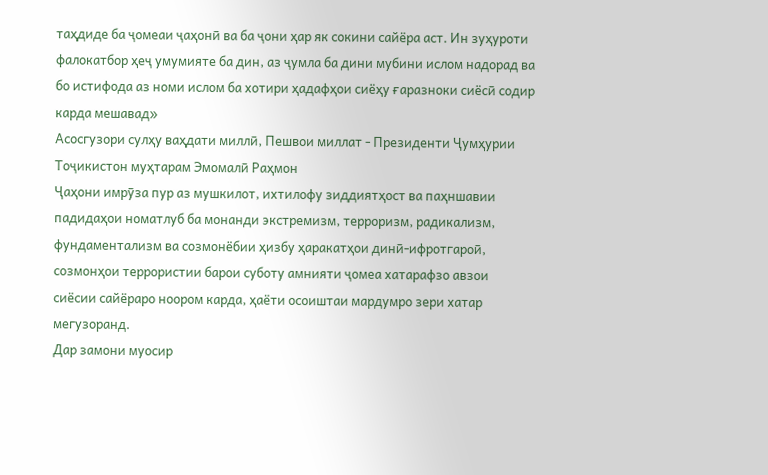таҳдиде ба ҷомеаи ҷаҳонӣ ва ба ҷони ҳар як сокини сайёра аст. Ин зуҳуроти фалокатбор ҳеҷ умумияте ба дин, аз ҷумла ба дини мубини ислом надорад ва бо истифода аз номи ислом ба хотири ҳадафҳои сиёҳу ғаразноки сиёсӣ содир карда мешавад»
Асосгузори сулҳу ваҳдати миллӣ, Пешвои миллат - Президенти Ҷумҳурии Тоҷикистон муҳтарам Эмомалӣ Раҳмон
Ҷаҳони имрӯза пур аз мушкилот, ихтилофу зиддиятҳост ва паҳншавии падидаҳои номатлуб ба монанди экстремизм, терроризм, радикализм, фундаментализм ва созмонёбии ҳизбу ҳаракатҳои динӣ-ифротгароӣ, созмонҳои террористии барои суботу амнияти ҷомеа хатарафзо авзои сиёсии сайёраро ноором карда, ҳаёти осоиштаи мардумро зери хатар мегузоранд.
Дар замони муосир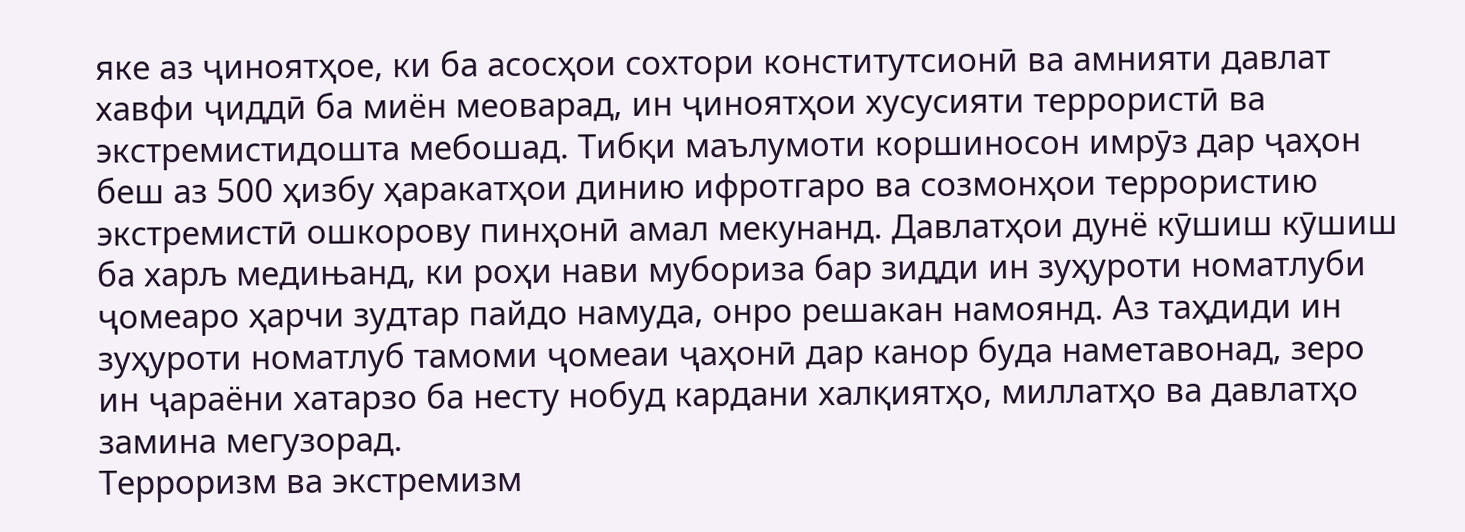яке аз ҷиноятҳое, ки ба асосҳои сохтори конститутсионӣ ва амнияти давлат хавфи ҷиддӣ ба миён меоварад, ин ҷиноятҳои хусусияти террористӣ ва экстремистидошта мебошад. Тибқи маълумоти коршиносон имрӯз дар ҷаҳон беш аз 500 ҳизбу ҳаракатҳои динию ифротгаро ва созмонҳои террористию экстремистӣ ошкорову пинҳонӣ амал мекунанд. Давлатҳои дунё кӯшиш кӯшиш ба харљ медињанд, ки роҳи нави мубориза бар зидди ин зуҳуроти номатлуби ҷомеаро ҳарчи зудтар пайдо намуда, онро решакан намоянд. Аз таҳдиди ин зуҳуроти номатлуб тамоми ҷомеаи ҷаҳонӣ дар канор буда наметавонад, зеро ин ҷараёни хатарзо ба несту нобуд кардани халқиятҳо, миллатҳо ва давлатҳо замина мегузорад.
Терроризм ва экстремизм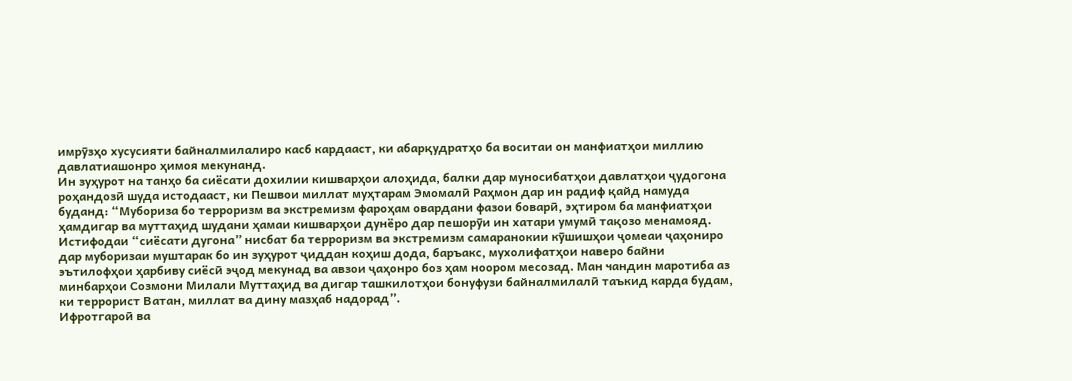имрӯзҳо хусусияти байналмилалиро касб кардааст, ки абарқудратҳо ба воситаи он манфиатҳои миллию давлатиашонро ҳимоя мекунанд.
Ин зуҳурот на танҳо ба сиёсати дохилии кишварҳои алоҳида, балки дар муносибатҳои давлатҳои ҷудогона роҳандозӣ шуда истодааст, ки Пешвои миллат муҳтарам Эмомалӣ Раҳмон дар ин радиф қайд намуда буданд: “Мубориза бо терроризм ва экстремизм фароҳам овардани фазои боварӣ, эҳтиром ба манфиатҳои ҳамдигар ва муттаҳид шудани ҳамаи кишварҳои дунёро дар пешорӯи ин хатари умумӣ тақозо менамояд. Истифодаи “сиёсати дугона” нисбат ба терроризм ва экстремизм самаранокии кӯшишҳои ҷомеаи ҷаҳониро дар муборизаи муштарак бо ин зуҳурот ҷиддан коҳиш дода, баръакс, мухолифатҳои наверо байни эътилофҳои ҳарбиву сиёсӣ эҷод мекунад ва авзои ҷаҳонро боз ҳам ноором месозад. Ман чандин маротиба аз минбарҳои Созмони Милали Муттаҳид ва дигар ташкилотҳои бонуфузи байналмилалӣ таъкид карда будам, ки террорист Ватан, миллат ва дину мазҳаб надорад”.
Ифротгароӣ ва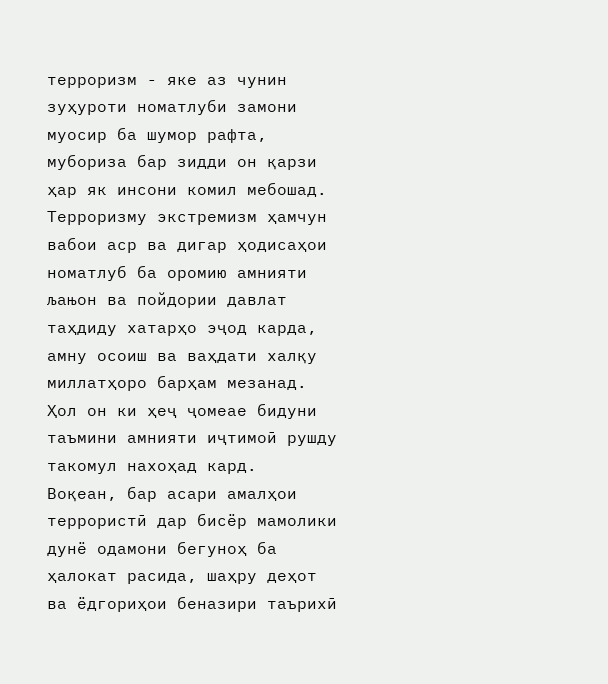терроризм - яке аз чунин зуҳуроти номатлуби замони муосир ба шумор рафта, мубориза бар зидди он қарзи ҳар як инсони комил мебошад. Терроризму экстремизм ҳамчун вабои аср ва дигар ҳодисаҳои номатлуб ба оромию амнияти љањон ва пойдории давлат таҳдиду хатарҳо эҷод карда, амну осоиш ва ваҳдати халқу миллатҳоро барҳам мезанад. Ҳол он ки ҳеҷ ҷомеае бидуни таъмини амнияти иҷтимоӣ рушду такомул нахоҳад кард.
Воқеан, бар асари амалҳои террористӣ дар бисёр мамолики дунё одамони бегуноҳ ба ҳалокат расида, шаҳру деҳот ва ёдгориҳои беназири таърихӣ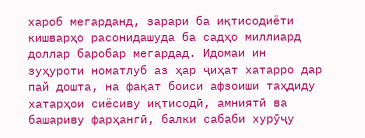хароб мегарданд, зарари ба иқтисодиёти кишварҳо расонидашуда ба садҳо миллиард доллар баробар мегардад. Идомаи ин зуҳуроти номатлуб аз ҳар ҷиҳат хатарро дар пай дошта, на фақат боиси афзоиши таҳдиду хатарҳои сиёсиву иқтисодӣ, амниятӣ ва башариву фарҳангӣ, балки сабаби хурӯҷу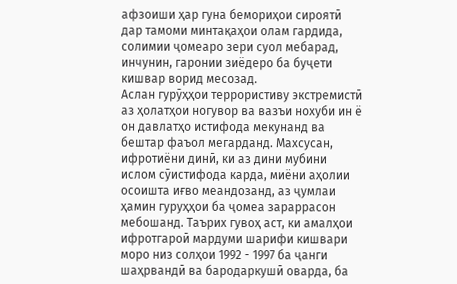афзоиши ҳар гуна бемориҳои сироятӣ дар тамоми минтақаҳои олам гардида, солимии ҷомеаро зери суол мебарад, инчунин, гаронии зиёдеро ба буҷети кишвар ворид месозад.
Аслан гурӯҳҳои террористиву экстремистӣ аз ҳолатҳои ногувор ва вазъи нохуби ин ё он давлатҳо истифода мекунанд ва бештар фаъол мегарданд. Махсусан, ифротиёни динӣ, ки аз дини мубини ислом сӯистифода карда, миёни аҳолии осоишта иғво меандозанд, аз ҷумлаи ҳамин гуруҳҳои ба ҷомеа зараррасон мебошанд. Таърих гувоҳ аст, ки амалҳои ифротгароӣ мардуми шарифи кишвари моро низ солҳои 1992 - 1997 ба ҷанги шаҳрвандӣ ва бародаркушӣ оварда, ба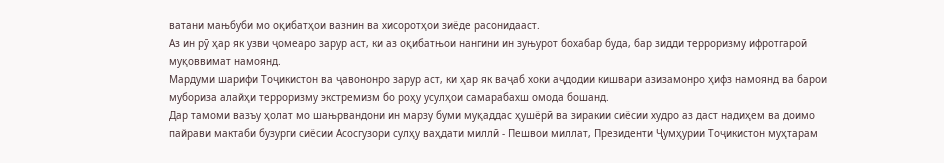ватани мањбуби мо оқибатҳои вазнин ва хисоротҳои зиёде расонидааст.
Аз ин рӯ ҳар як узви ҷомеаро зарур аст, ки аз оқибатњои нангини ин зуњурот бохабар буда, бар зидди терроризму ифротгароӣ муқоввимат намоянд.
Мардуми шарифи Тоҷикистон ва ҷавононро зарур аст, ки ҳар як ваҷаб хоки аҷдодии кишвари азизамонро ҳифз намоянд ва барои мубориза алайҳи терроризму экстремизм бо роҳу усулҳои самарабахш омода бошанд.
Дар тамоми вазъу ҳолат мо шањрвандони ин марзу буми муқаддас ҳушёрӣ ва зиракии сиёсии худро аз даст надиҳем ва доимо пайрави мактаби бузурги сиёсии Асосгузори сулҳу ваҳдати миллӣ - Пешвои миллат, Президенти Ҷумҳурии Тоҷикистон муҳтарам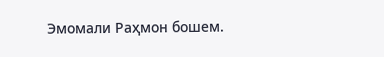Эмомали Раҳмон бошем.